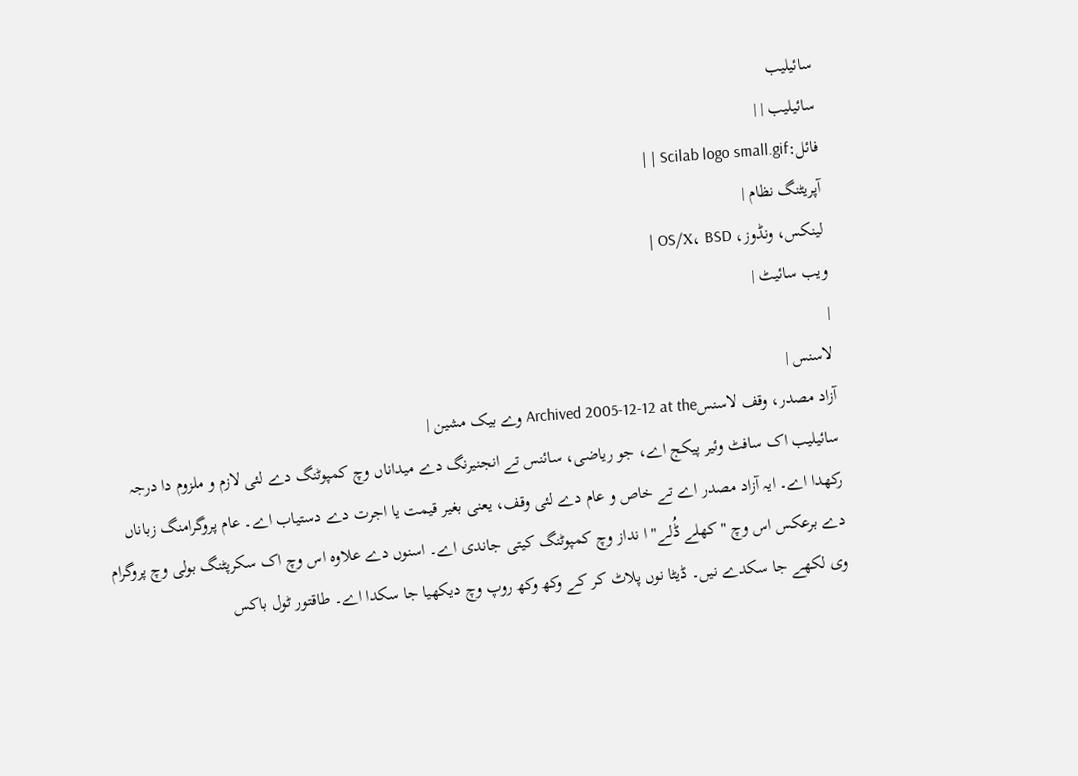سائیلیب
سائیلیب | |
فائل:Scilab logo small.gif | |
آپریٹنگ نظام |
لینکس، ونڈوز، OS/X، BSD |
ویب سائیٹ |
|
لاسنس |
آزاد مصدر، وقف لاسنسArchived 2005-12-12 at the وے بیک مشین |
سائیلیب اک سافٹ وئیر پیکج اے، جو ریاضی، سائنس تے انجنیرنگ دے میداناں وچ کمپوٹنگ دے لئی لازم و ملزوم دا درجہ رکھدا اے۔ ایہ آزاد مصدر اے تے خاص و عام دے لئی وقف، یعنی بغیر قیمت یا اجرت دے دستیاب اے۔ عام پروگرامنگ زباناں دے برعکس اس وچ "کھلے ڈُلے" ا نداز وچ کمپوٹنگ کيتی جاندی اے۔ اسنوں دے علاوہ اس وچ اک سکرپٹنگ بولی وچ پروگرام وی لکھے جا سکدے نيں۔ ڈیٹا نوں پلاٹ کر کے وکھ وکھ روپ وچ دیکھیا جا سکدا اے۔ طاقتور ٹول باکس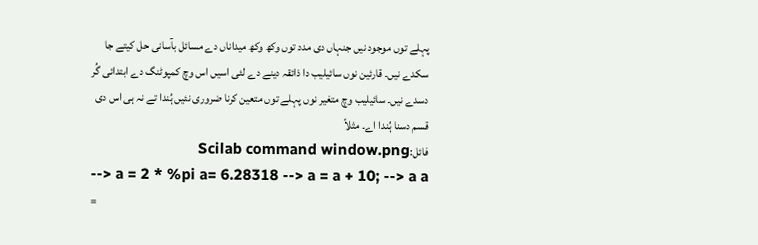پہلے توں موجود نيں جنہاں دی مدد توں وکھ وکھ میداناں دے مسائل بآسانی حل کيتے جا سکدے نيں۔ قارئین نوں سائیلیب دا ذائقہ دینے دے لئی اسيں اس وچ کمپوٹنگ دے ابتدائی گُر دسدے نيں۔ سائیلیب وچ متغیر نوں پہلے توں متعین کرنا ضروری نئيں ہُندا تے نہ ہی اس دی قسم دسنا ہُندا اے۔ مثلاً
فائل:Scilab command window.png
--> a = 2 * %pi a= 6.28318 --> a = a + 10; --> a a =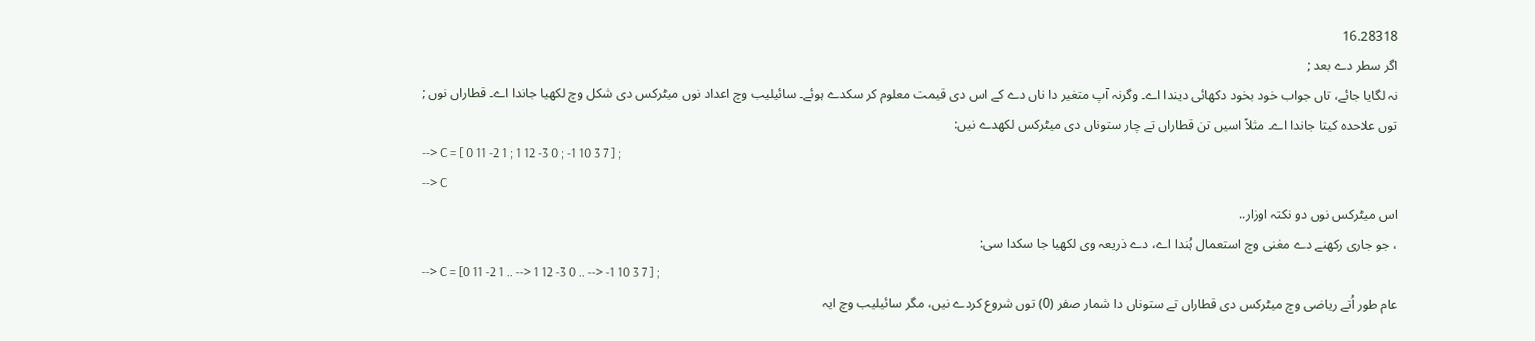16.28318
اگر سطر دے بعد ;
نہ لگایا جائے، تاں جواب خود بخود دکھائی دیندا اے۔ وگرنہ آپ متغیر دا ناں دے کے اس دی قیمت معلوم کر سکدے ہوئے۔ سائیلیب وچ اعداد نوں میٹرکس دی شکل وچ لکھیا جاندا اے۔ قطاراں نوں ;
توں علاحدہ کيتا جاندا اے۔ مثلاً اسيں تن قطاراں تے چار ستوناں دی میٹرکس لکھدے نيں:
--> C = [ 0 11 -2 1 ; 1 12 -3 0 ; -1 10 3 7 ] ;
--> C
اس میٹرکس نوں دو نکتہ اوزار..
، جو جاری رکھنے دے معٰنی وچ استعمال ہُندا اے، دے ذریعہ وی لکھیا جا سکدا سی:
--> C = [0 11 -2 1 .. --> 1 12 -3 0 .. --> -1 10 3 7 ] ;
عام طور اُتے ریاضی وچ میٹرکس دی قطاراں تے ستوناں دا شمار صفر (0) توں شروع کردے نيں، مگر سائیلیب وچ ایہ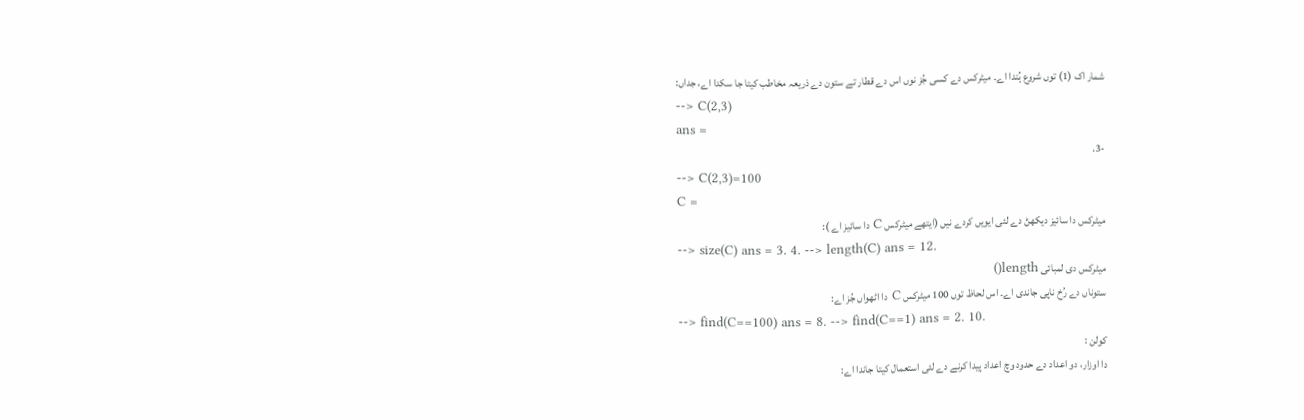شمار اک (1) توں شروع ہُندا اے۔ میٹرکس دے کسی جُز نوں اس دے قطار تے ستون دے ذریعہ مخاطب کيتا جا سکدا اے، جداں:
--> C(2,3)
ans =
-3.
--> C(2,3)=100
C =
میٹرکس دا سائیز دیکھݨ دے لئی ایويں کردے نيں (ایتھے میٹرکس C دا سائیز اے ):
--> size(C) ans = 3. 4. --> length(C) ans = 12.
میٹرکس دی لمبائی length()
ستوناں دے رُخ ناپی جاندی اے۔ اس لحاظ توں 100 میٹرکس C دا اٹھواں جُز اے:
--> find(C==100) ans = 8. --> find(C==1) ans = 2. 10.
کولن :
دا اوزار، دو اعداد دے حدود وچ اعداد پیدا کرنے دے لئی استعمال کيتا جاندا اے: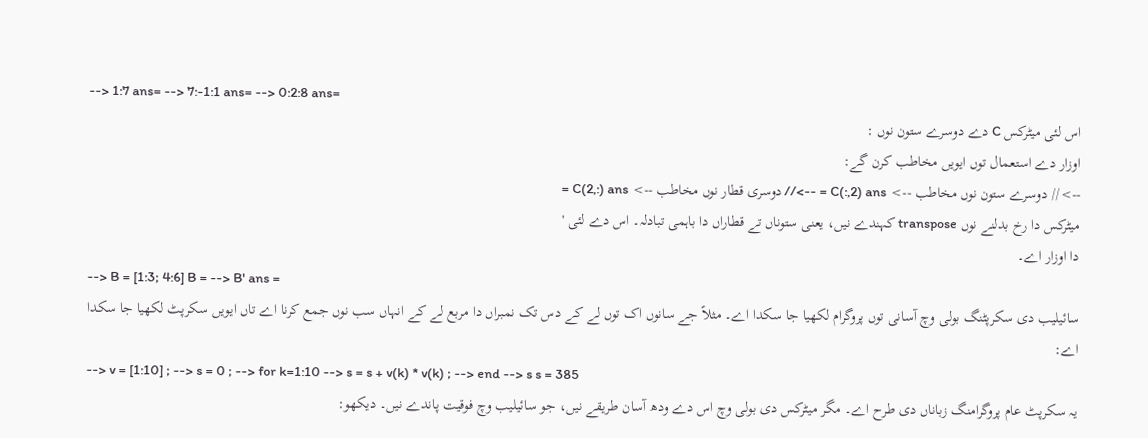--> 1:7 ans= --> 7:-1:1 ans= --> 0:2:8 ans=
اس لئی میٹرکس C دے دوسرے ستون نوں :
اوزار دے استعمال توں ایويں مخاطب کرن گے:
-->// دوسرے ستون نوں مخاطب --> C(:,2) ans = -->// دوسری قطار نوں مخاطب --> C(2,:) ans =
میٹرکس دا رخ بدلنے نوں transpose کہندے نيں، یعنی ستوناں تے قطاراں دا باہمی تبادلہ۔ اس دے لئی '
دا اوزار اے۔
--> B = [1:3; 4:6] B = --> B' ans =
سائیلیب دی سکرپٹنگ بولی وچ آسانی توں پروگرام لکھیا جا سکدا اے۔ مثلاً جے سانوں اک توں لے کے دس تک نمبراں دا مربع لے کے انہاں سب نوں جمع کرنا اے تاں ایويں سکرپٹ لکھیا جا سکدا اے:
--> v = [1:10] ; --> s = 0 ; --> for k=1:10 --> s = s + v(k) * v(k) ; --> end --> s s = 385
یہ سکرپٹ عام پروگرامنگ زباناں دی طرح اے۔ مگر میٹرکس دی بولی وچ اس دے ودھ آسان طریقے نيں، جو سائیلیب وچ فوقیت پاندے نيں۔ دیکھو: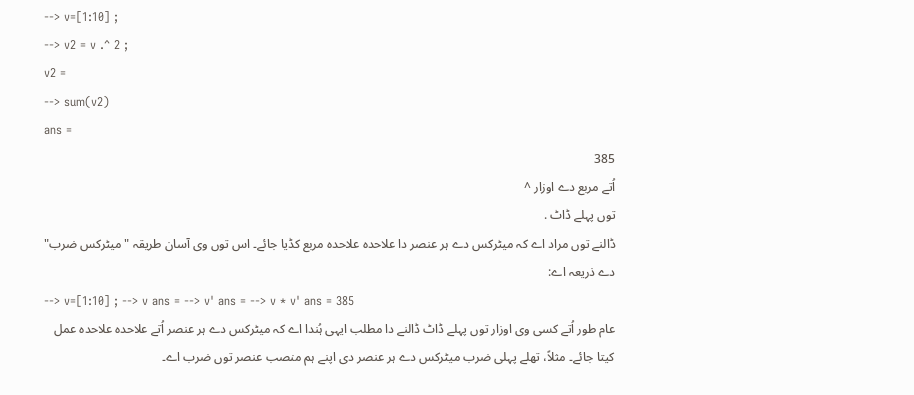--> v=[1:10] ;
--> v2 = v .^ 2 ;
v2 =
--> sum(v2)
ans =
385
اُتے مربع دے اوزار ^
توں پہلے ڈاٹ .
ڈالنے توں مراد اے کہ میٹرکس دے ہر عنصر دا علاحدہ علاحدہ مربع کڈیا جائے۔ اس توں وی آسان طریقہ " میٹرکس ضرب" دے ذریعہ اے:
--> v=[1:10] ; --> v ans = --> v' ans = --> v * v' ans = 385
عام طور اُتے کسی وی اوزار توں پہلے ڈاٹ ڈالنے دا مطلب ایہی ہُندا اے کہ میٹرکس دے ہر عنصر اُتے علاحدہ علاحدہ عمل کيتا جائے۔ مثلاً، تھلے پہلی ضرب میٹرکس دے ہر عنصر دی اپنے ہم منصب عنصر توں ضرب اے۔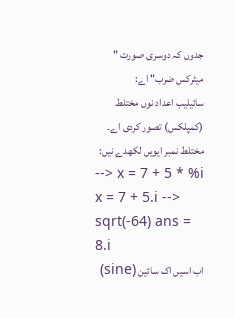جدوں کہ دوسری صورت " میٹرکس ضرب" اے:
سائیلیب اعداد نوں مختلط (کمپلکس) تصور کردی اے۔ مختلط نمبر ایويں لکھدے نيں:
--> x = 7 + 5 * %i x = 7 + 5.i --> sqrt(-64) ans = 8.i
اب اسيں اک سائین (sine)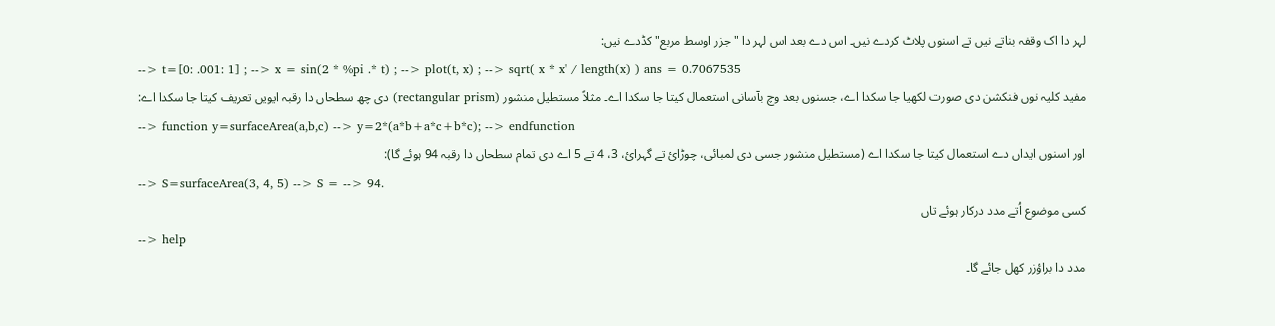لہر دا اک وقفہ بناتے نيں تے اسنوں پلاٹ کردے نيں۔ اس دے بعد اس لہر دا "جزر اوسط مربع" کڈدے نيں:
--> t=[0: .001: 1] ; --> x = sin(2 * %pi .* t) ; --> plot(t, x) ; --> sqrt( x * x' / length(x) ) ans = 0.7067535
مفید کلیہ نوں فنکشن دی صورت لکھیا جا سکدا اے، جسنوں بعد وچ بآسانی استعمال کيتا جا سکدا اے۔ مثلاً مستطیل منشور (rectangular prism) دی چھ سطحاں دا رقبہ ایويں تعریف کيتا جا سکدا اے:
--> function y=surfaceArea(a,b,c) --> y=2*(a*b+a*c+b*c); --> endfunction
اور اسنوں ایداں دے استعمال کيتا جا سکدا اے (مستطیل منشور جسی دی لمبائی، چوڑائ تے گہرائ، 3، 4 تے 5 اے دی تمام سطحاں دا رقبہ 94 ہوئے گا):
--> S=surfaceArea(3, 4, 5) --> S = --> 94.
کسی موضوع اُتے مدد درکار ہوئے تاں
--> help
مدد دا براؤزر کھل جائے گا۔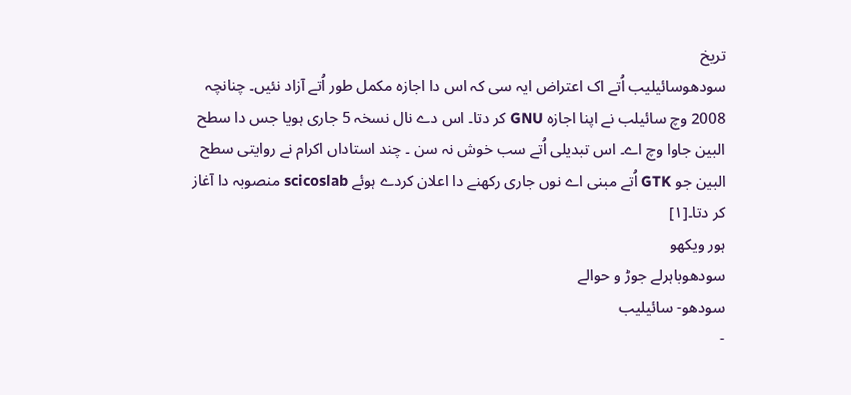تریخ
سودھوسائیلیب اُتے اک اعتراض ایہ سی کہ اس دا اجازہ مکمل طور اُتے آزاد نئيں۔ چنانچہ 2008 وچ سائیلب نے اپنا اجازہ GNU کر دتا۔ اس دے نال نسخہ 5 جاری ہويا جس دا سطح البین جاوا وچ اے۔ اس تبدیلی اُتے سب خوش نہ سن ۔ چند استاداں اکرام نے روايتی سطح البین جو GTK اُتے مبنی اے نوں جاری رکھنے دا اعلان کردے ہوئے scicoslab منصوبہ دا آغاز کر دتا۔[۱]
ہور ویکھو
سودھوباہرلے جوڑ و حوالے
سودھو- سائیلیب
-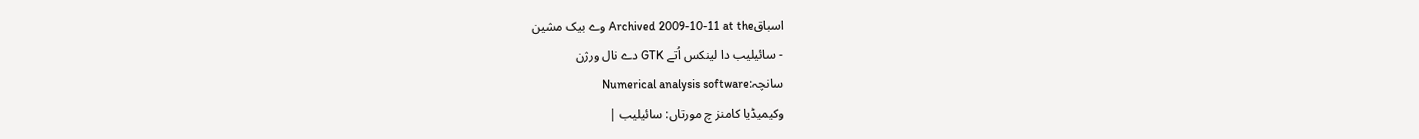اسباقArchived 2009-10-11 at the وے بیک مشین
- سائیلیب دا لینکس اُتے GTK دے نال ورژن
سانچہ:Numerical analysis software
وکیمیڈیا کامنز چ مورتاں: سائیلیب |